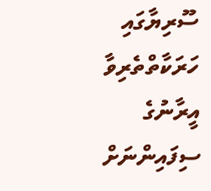ސޫރިޔާގައި ހަރަކާތްތެރިވާ އީރާނުގެ ސިފައިންނަށް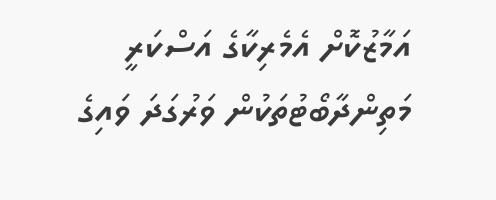އަމާޒުކޮށް އެމެރިކާގެ އަސްކަރީ މަތިންދާބޯޓުތަކުން ވަރުގަދަ ވައިގެ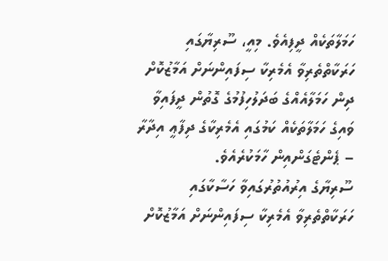ހަމަލާތަކެއް ދީފިއެވެ. މިއީ، ސޫރިޔާގައި ހަރަކާތްތެރިވާ އެމެރިކާ ސިފައިންނަށް އަމާޒުކޮށް ދިން ހަމަލާއެއްގެ ބަދަލުހިފުމުގެ ގޮތުން ދީފައިވާ ވައިގެ ހަމަލާތަކެއް ކަމުގައި އެމެރިކާގެ ދިފާޢީ އިދާރާ – ޕެންޓެގަންއިން ހާމަކުރެއެވެ.
ސޫރިޔާގެ އިރުއުތުރުގައިވާ ހަސާކާގައި ހަރަކާތްތެރިވާ އެމެރިކާ ސިފައިންނަށް އަމާޒުކޮށް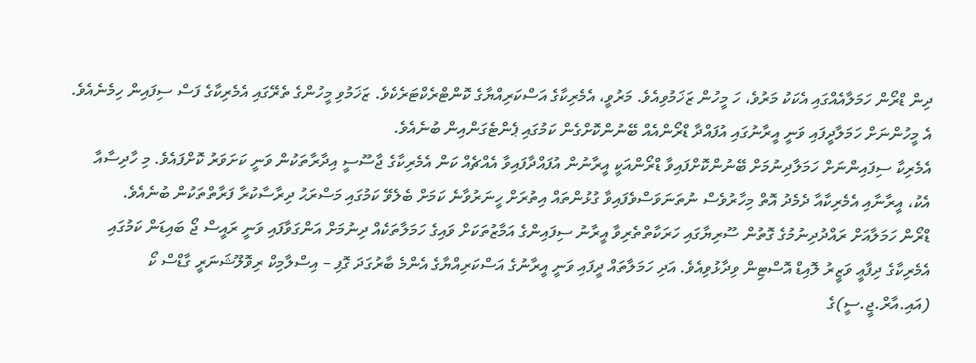ދިން ޑްރޯން ހަމަލާއެއްގައި އެކަކު މަރުވެ، ހަ މީހުން ޒަޚަމުވިއެވެ. މަރުވީ، އެމެރިކާގެ އަސްކަރިއްޔާގެ ކޮންޓްރެކްޓަރެކެވެ. ޒަޚަމުވި މީހުންގެ ތެރޭގައި އެމެރިކާގެ ފަސް ސިފައިން ހިމެނެއެވެ. އެ މީހުންނަށް ހަމަލާދީފައި ވަނީ އީރާނުގައި އުފައްދާ ޑްރޯންއެއް ބޭނުންކޮށްގެން ކަމުގައި ޕެންޓެގަންއިން ބުނެއެވެ.
އެމެރިކާ ސިފައިންނަށް ހަމަލާދިނުމަށް ބޭނުންކޮށްފައިވާ ޑްރޯންއަކީ އީރާނުން އުފައްދާފައިވާ އެއްޗެއް ކަން އެމެރިކާގެ ޖާސޫސީ އިދާރާތަކުން ވަނީ ކަށަވަރު ކޮށްފައެވެ. މި ހާދިސާއާ އެކު، އީރާނާއި އެމެރިކާއާ ދެމެދު އޮތް މިހާރުވެސް ނުތަނަވަސްވެފައިވާ ގުޅުންތައް އިތުރަށް ހީނަރުވާނެ ކަމަށް ބެލެވޭ ކަމުގައި މަސްރަޙު ދިރާސާކުރާ ފަރާތްތަކުން ބުނެއެވެ.
ޑްރޯން ހަމަލާއަށް ރައްދުދިނުމުގެ ގޮތުން ސޫރިޔާގައި ހަރަކާތްތެރިވާ އީރާނު ސިފައިންގެ އަމާޒުތަކަށް ވައިގެ ހަމަލާތަކެއް ދިނުމަށް އަންގަވާފައި ވަނީ ރައީސް ޖޯ ބައިޑަން ކަމުގައި އެމެރިކާގެ ދިފާޢީ ވަޒީރު ލޮއިޑް އޮސްޓިން ވިދާޅުވިއެވެ. އަދި ހަމަލާތައް ދީފައި ވަނީ އީރާނުގެ އަސްކަރިއްޔާގެ އެންމެ ބާރުގަދަ ގޮފި – އިސްލާމިކް ރިވޮލޫޝަނަރީ ގާޑްސް ކޯ (އައި.އާރް.ޖީ.ސީ)ގެ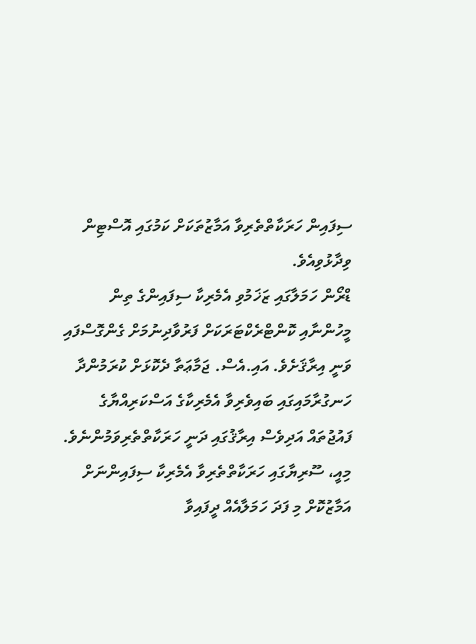ސިފައިން ހަރަކާތްތެރިވާ އަމާޒުތަކަށް ކަމުގައި އޮސްޓިން ވިދާޅުވިއެވެ.
ޑްރޯން ހަމަލާގައި ޒަޚަމުވި އެމެރިކާ ސިފައިންގެ ތިން މީހުންނާއި ކޮންޓްރެކްޓަރަކަށް ފަރުވާދިނުމަށް ގެންގޮސްފައި ވަނީ އިރާޤަށެވެ. އައި.އެސް. ޖަމާޢަތާ ދެކޮޅަށް ކުރަމުންދާ ހަނގުރާމައިގައި ބައިވެރިވާ އެމެރިކާގެ އަސްކަރިއްޔާގެ ފައުޖުތައް އަދިވެސް އިރާޤުގައި ދަނީ ހަރަކާތްތެރިވަމުންނެވެ.
މިއީ، ސޫރިޔާގައި ހަރަކާތްތެރިވާ އެމެރިކާ ސިފައިންނަށް އަމާޒުކޮށް މި ފަދަ ހަމަލާއެއް ދީފައިވާ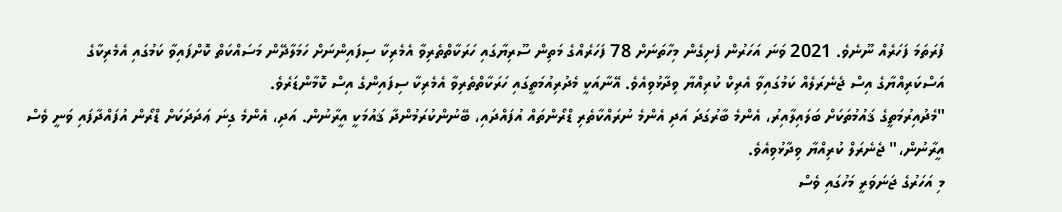ފުރަތަމަ ފަހަރެއް ނޫނެވެ. 2021 ވަނަ އަހަރުން ފެށިގެން މިހާތަނަށް 78 ފަހަރެއްގެ މަތިން ސޫރިޔާގައި ހަރަކާތްތެރިވާ އެމެރިކާ ސިފައިންނަށް ހަމަލާދޭން މަސައްކަތް ކޮށްފައިވާ ކަމުގައި އެމެރިކާގެ އަސްކަރިއްޔާގެ އިސް ޖެނެރަލެއް ކަމުގައިވާ އެރިކް ކުރިއްޔާ ވިދާޅުވިއެވެ. އޭނާއަކީ މެދުރިއުމަތީގައި ހަރަކާތްތެރިވާ އެމެރިކާ ސިފައިންގެ އިސް ކޮމާންޑަރެވެ.
"މެދުއިރުމަތީގެ ޤައުމުތަކަށް ބަލައިލާއިރު، އެންމެ ބާރުގަދަ އަދި އެންމެ ނުރައްކާތެރި ޑްރޯންތައް އުފައްދައި، ބޭނުންކުރަމުންދާ ޤައުމަކީ އީރާނުން. އަދި، އެންމެ ގިނަ ޢަދަދަކަށް ޑްރޯން އުފައްދާފައި ވަނީ ވެސް އީރާނުން،" ޖެނެރަލް ކުރިއްޔާ ވިދާޅުވިއެވެ.
މި އަހަރުގެ ޖަނަވަރީ މަހުގައި ވެސް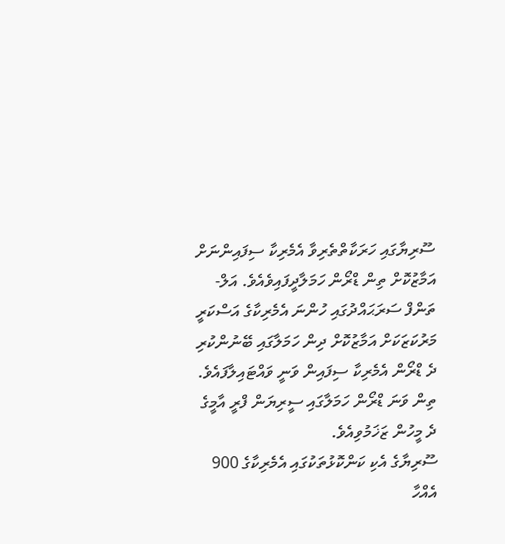ސޫރިޔާގައި ހަރަކާތްތެރިވާ އެމެރިކާ ސިފައިންނަށް އަމާޒުކޮށް ތިން ޑްރޯން ހަމަލާދީފައިވެއެވެ. އަލް-ތަންފް ސަރަޙައްދުގައި ހުންނަ އެމެރިކާގެ އަސްކަރީ މަރުކަޒަކަށް އަމާޒުކޮށް ދިން ހަމަލާގައި ބޭނުންކުރި ދެ ޑްރޯން އެމެރިކާ ސިފައިން ވަނީ ވައްޓައިލާފައެވެ. ތިން ވަނަ ޑްރޯން ހަމަލާގައި ސީރިޔަން ފްރީ އާމީގެ ދެ މީހުން ޒަޚަމުވިއެވެ.
ސޫރިޔާގެ އެކި ކަންކޮޅުތަކުގައި އެމެރިކާގެ 900 އެއްހާ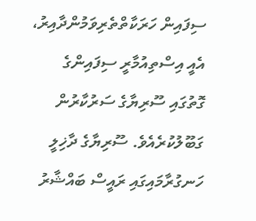ސިފައިން ހަރަކާތްތެރިވަމުންދާއިރު، އެއީ އިސްތިއުމާރީ ސިފައިންގެ ގޮތުގައި ސޫރިޔާގެ ސަރުކާރުން ގަބޫލުކުރެއެވެ. ސޫރިޔާގެ ދާޚިލީ ހަނގުރާމައިގައި ރައީސް ބައްޝާރު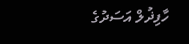ހާފިޛުލް އަސަދުގެ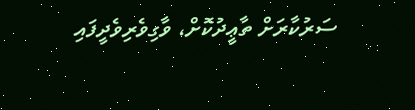ސަރުކާރަށް ތާޢީދުކޮށް، ވާގިވެރިވެދީފައި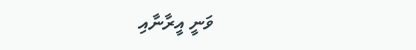ވަނީ އީރާނާއި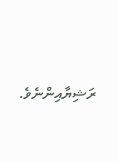ރަޝިޔާއިންނެވެ.